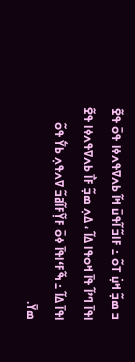ߏ ߘߏ߲߬ ߞߎ߲߭ ߠߋ߬ ߸ ߓߊߏ߬ ߊ߬ߟߎ߫ ߞߊ߬ ߕߍߜߟߍߦߊ ߟߋ߫ ߟߐ߬ ߊߟߊ߫ ߣߴߊ߬ ߟߊ߫ ߞߋߟߊ ߡߊ߬ ، ߡߍ߲ ߘߏ߲߬ ߓߊ߯ ߕߍߜߟߍߦߊ ߟߐ߬ ߊߟߊ߫ ߡߊ߬ ߸ ߒ߬ߓߵߊߟߊ߫ ߦߋ߫ ߓߌ߲߬ߓߊ߬ߥߏ߬ ߜߍߟߍ߲ ߕߌ߱ ߟߋ߬ ߘߌ߫.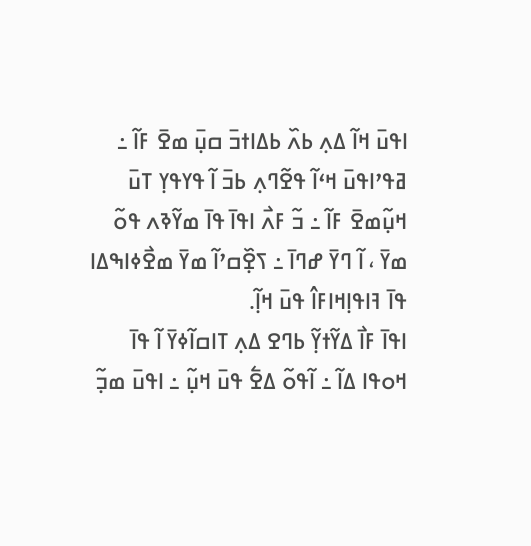ߊߟߎ߫ ߞߊ߬ ߡߍ߲ ߕߍ߰ ߕߡߊߙߏ߫ ߛߎ߲߫ ߘߐ߫ ߓߊ߬ ߸ ߥߟߴߊߟߎ߫ ߞߵߊ߬ ߟߐ߬ߣߍ߲ ߕߏ߫ ߊ߬ ߟߌߟߌ߲ ߠߎ߫ ߞߎ߲߬ߘߐ߫ ߓߊ߬ ߸ ߏ߬ ߓߍ߯ ߊߟߊ߫ ߟߊ߫ ߘߌ߬ߢߍ ߟߋ߬ ߘߌ߫ ، ߊ߬ ߣߌ߫ ߝߣߊ߫ ߸ ߖߐ߲߰ߛߴߊ߬ ߘߌ߫ ߘߐ߯ߦߊߒߡߊ ߟߊ߫ ߔߊߟߊ߲ߞߊߓߊ߮ ߟߎ߫ ߞߊ߲߬.
ߊߟߊ߫ ߓߊ߯ ߡߌ߬ߙߌ߲߬ ߕߣߐ ߡߍ߲ ߠߊߛߊ߬ߦߌ߫ ߊ߬ ߟߊ߫ ߞߋߟߊ ߡߊ߬ ߸ ߊ߬ߟߋ߬ ߡߐ߱ ߟߎ߫ ߞߎ߲߬ ߸ ߊߟߎ߫ ߘߏ߲߬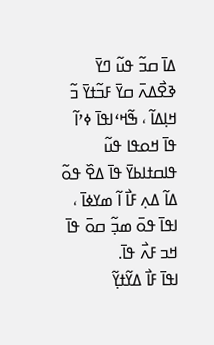ߡߊ߫ ߛߏ߬ ߟߎ߬ ߣߌ߫ ߢߐ߯ߡߍ߫ ߛߌ߫ ߓߏ߬ߙߌ߫ ߏ߬ ߞߊ߲ߡߊ߬ ، ߒ߬ߞߵߊߟߊ߫ ߦߴߊ߬ ߟߊ߫ ߞߋߟߊ ߟߎ߬ ߟߊߛߙߊߕߌ߫ ߟߊ߫ ߡߐ߰ ߟߋ߬ ߡߊ߬ ߡߍ߲ ߓߊ߯ ߊ߬ ߘߌߦߊ߫ ، ߊߟߊ߫ ߟߋ߫ ߘߏ߲߬ ߛߋ߫ ߟߊ߫ ߞߏ ߓߍ߯ ߟߊ߫.
ߊߟߊ߫ ߓߊ߯ ߡߌ߬ߙߌ߲߬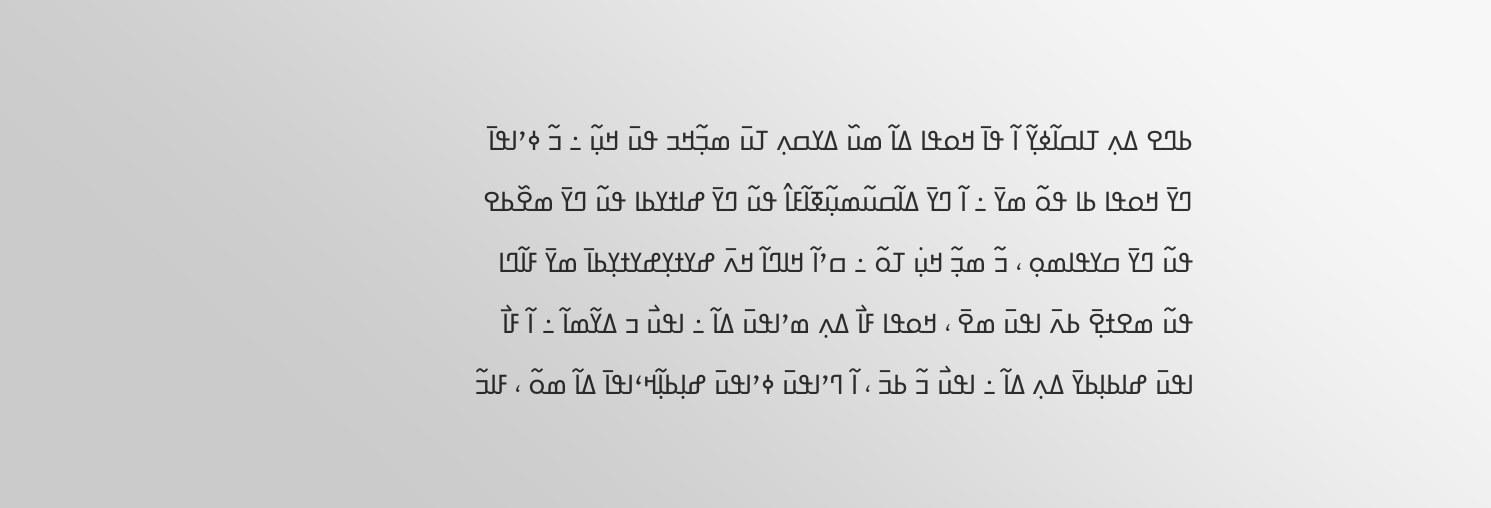ߕߣߐ ߡߍ߲ ߠߊߛߊ߬ߦߌ߲߬ ߊ߬ ߟߊ߫ ߞߋߟߊ ߡߊ߬ ߘߎ߰ ߡߌߛߍ߲ ߠߎ߫ ߘߏ߲߬ߞߏ ߟߎ߫ ߞߎ߲߬ ߸ ߏ߬ ߦߴߊߟߊ߫ ߣߌ߫ ߞߋߟߊ ߕߊ ߟߋ߬ ߘߌ߫ ߸ ߊ߬ ߣߌ߫ ߡߊ߬ߛߎ߬ߘߎ߲߬ߧߊ߬ߓߊ߮ ߟߎ߬ ߣߌ߫ ߝߊߙߌߕߊ ߟߎ߬ ߣߌ߫ ߘߐ߰ߕߐ ߟߎ߬ ߣߌ߫ ߛߌߟߊߘߋ߲ ، ߏ߬ ߘߏ߲߬ ߞߎ߲߭ ߠߋ߬ ߸ ߛߴߊ߬ ߞߊߣߊ߬ ߞߍ߫ ߝߌߙߌ߲ߝߌߙߌ߲ߕߊ߫ ߘߌ߫ ߓߊ߬ߣߊ ߟߎ߬ ߘߐߙߐ߲߫ ߕߍ߫ ߊߟߎ߫ ߘߐ߫ ، ߞߋߟߊ ߓߊ߯ ߡߍ߲ ߘߴߊߟߎ߫ ߡߊ߬ ߸ ߊߟߎ߯ ߏ ߡߌ߬ߘߊ߬ ߸ ߊ߬ ߓߊ߯ ߊߟߎ߫ ߝߊߕߊ߲ߕߌ߫ ߡߍ߲ ߡߊ߬ ߸ ߊߟߎ߯ ߏ߬ ߕߏ߫ ، ߊ߬ ߣߴߊߟߎ߫ ߦߴߊߟߎ߫ ߝߊ߲ߕߊ߲߬ߞߵߊߟߊ߫ ߡߊ߬ ߘߋ߬ ، ߓߊߏ߬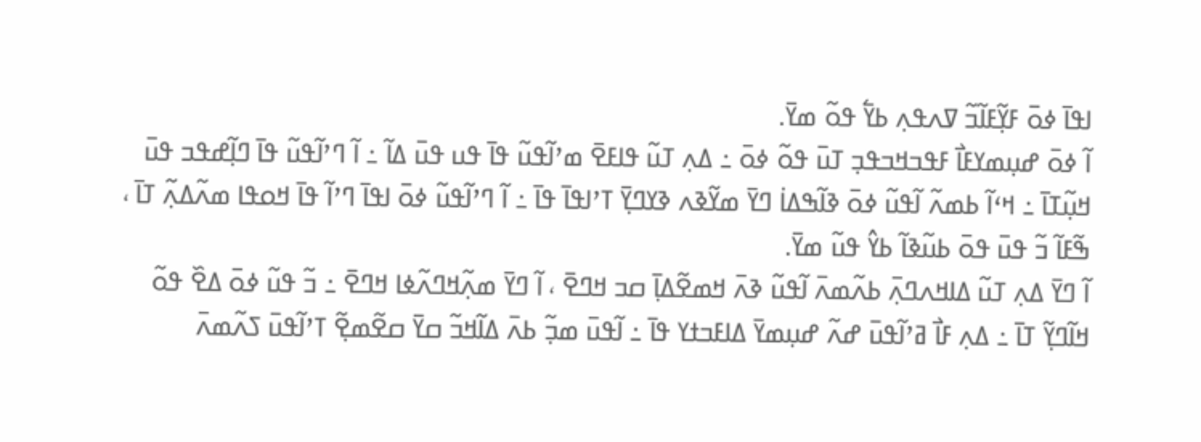ߊߟߊ߫ ߦߋ߫ ߓߌ߲߬ߓߊ߬ߏ߬ ߜߍߟߍ߲ ߕߌ߱ ߟߋ߬ ߘߌ߫.
ߊ߬ ߦߋ߫ ߝߎ߲ߘߌߓߊ߯ ߓߟߏߞߏߟߏ߲ ߠߎ߫ ߟߋ߬ ߦߋ߫ ߸ ߡߍ߲ ߠߎ߬ ߟߊߓߐ߫ ߘߴߊ߬ߟߎ߬ ߟߊ߫ ߟߎ ߟߎ߫ ߡߊ߬ ߸ ߊ߬ ߣߴߊ߬ߟߎ߬ ߟߊ߫ ߣߊ߲߬ߝߟߏ ߟߎ߫ ߞߎ߲߬ߠߊ߫ ߸ ߞߵߊ߬ ߕߘߍ߬ ߊ߬ߟߎ߬ ߦߋ߫ ߢߊ߬ߒߡߊ߭ ߣߌ߫ ߘߌ߬ߢߍ ߢߌߣߌ߲߫ ߠߴߊߟߊ߫ ߟߊ߫ ߸ ߊ߬ ߣߴߊ߬ߟߎ߬ ߦߋ߫ ߊߟߊ߫ ߣߴߊ߬ ߟߊ߫ ߞߋߟߊ ߘߍ߬ߡߍ߲߬ ߠߊ߫ ، ߒ߬ߓߊ߬ ߏ߬ ߟߎ߫ ߟߋ߫ ߕߎ߬ߢߊ߬ ߕߌ߮ ߟߎ߬ ߘߌ߫.
ߊ߬ ߣߌ߫ ߡߍ߲ ߠߎ߬ ߡߊߞߍߣߍ߲߫ ߕߍ߬ߘߍ߫ ߊ߬ߟߎ߬ ߢߍ߫ ߞߘߐ߬ߡߊ߲߫ ߛߏ ߞߣߐ߫ ، ߊ߬ ߣߌ߫ ߘߍ߲߬ߞߣߍ߬ߦߊ ߞߣߐ߫ ߸ ߏ߬ ߟߎ߬ ߦߋ߫ ߡߐ߰ ߟߋ߬ ߞߊ߬ߣߌ߲߬ ߠߊ߫ ߸ ߡߍ߲ ߓߊ߯ ߥߴߊ߬ߟߎ߫ ߝߍ߬ ߝߎ߲ߘߌ߫ ߡߊߓߏߙߌ ߟߊ߫ ߸ ߊ߬ߟߎ߫ ߘߏ߲߬ ߕߍ߫ ߡߊ߬ߞߏ߬ ߛߌ߫ ߛߐ߬ߘߐ߲߬ ߠߴߊ߬ߟߎ߫ ߖߍ߬ߘߍ߫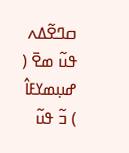ߛߣߐ߬ߡߍ ߟߎ߬ ߘߐ߫ ( ߝߎ߲ߘߌߓߊ߮ ) ߏ߬ ߟߎ߬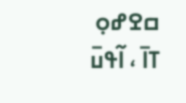ߛߐߝߋ߲ ߠߊ߫ ، ߊ߬ߟߎ߫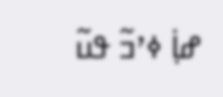ߝߊ߲߭ ߦߴߏ߬ ߟߎ߬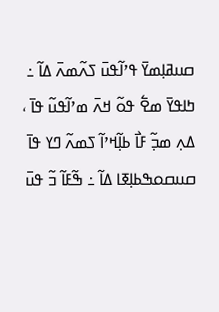ߛߎߥߊ߲ߘߌ߫ ߟߴߊ߬ߟߎ߫ ߖߍ߬ߘߍ߫ ߡߊ߬ ߸ ߤߊߟߌ߫ ߘߐ߱ ߟߋ߬ ߞߍ߫ ߘߴߊ߬ߟߎ߬ ߟߊ߫ ، ߡߍ߲ ߘߏ߲߬ ߓߊ߯ ߕߊ߲߬ߞߴߊ߬ ߖߘߍ߬ ߣߌ ߟߊ߫ ߛߎߛߋߒߕߊ߲ߧߊ ߡߊ߬ ߸ ߒ߬ߓߊ߬ ߏ߬ ߟߎ߫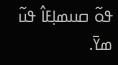ߟߋ߬ ߛߎߘߊ߲ߓߊ߮ ߟߎ߬ ߘߌ߫.